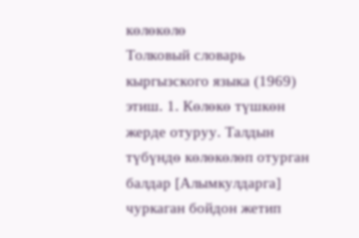көлөкөлө
Толковый словарь кыргызского языка (1969) этиш. 1. Көлөкө түшкөн жерде отуруу. Талдын түбүндө көлөкөлөп отурган балдар [Алымкулдарга] чуркаган бойдон жетип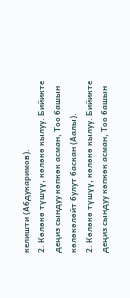келишти (Абдукаримов).
2. Көлөкө түшүү, көлөкө кылуу. Бийикте деңиз сындуу көпкөк асман, Тоо башын көлөкөлөйт булут баскан (Аалы).
2. Көлөкө түшүү, көлөкө кылуу. Бийикте деңиз сындуу көпкөк асман, Тоо башын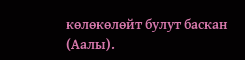көлөкөлөйт булут баскан (Аалы).